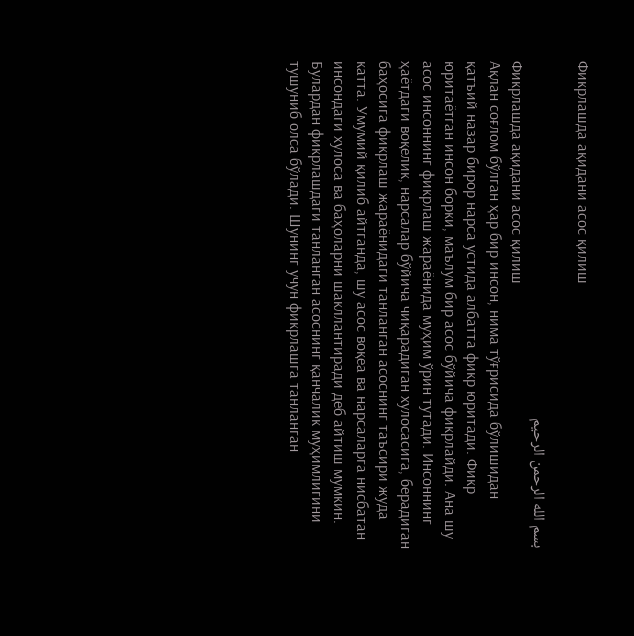Фикрлашда ақидани асос қилиш

بسم الله الرحمن الرحيم
Фикрлашда ақидани асос қилиш
Ақлан соғлом бўлган ҳар бир инсон, нима тўғрисида бўлишидан қатъий назар бирор нарса устида албатта фикр юритади. Фикр юритаётган инсон борки, маълум бир асос бўйича фикрлайди. Ана шу асос инсоннинг фикрлаш жараёнида муҳим ўрин тутади. Инсоннинг ҳаётдаги воқелик, нарсалар бўйича чиқарадиган хулосасига, берадиган баҳосига фикрлаш жараёнидаги танланган асоснинг таъсири жуда катта. Умумий қилиб айтганда, шу асос воқеа ва нарсаларга нисбатан инсондаги хулоса ва баҳоларни шакллантиради деб айтиш мумкин.
Булардан фикрлашдаги танланган асоснинг қанчалик муҳимлигини тушуниб олса бўлади. Шунинг учун фикрлашга танланган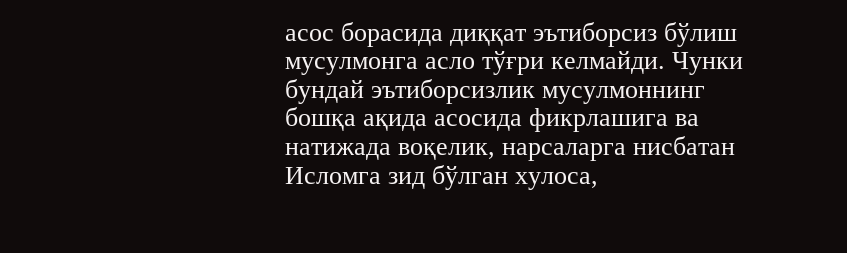асос борасида диққат эътиборсиз бўлиш мусулмонга асло тўғри келмайди. Чунки бундай эътиборсизлик мусулмоннинг бошқа ақида асосида фикрлашига ва натижада воқелик, нарсаларга нисбатан Исломга зид бўлган хулоса,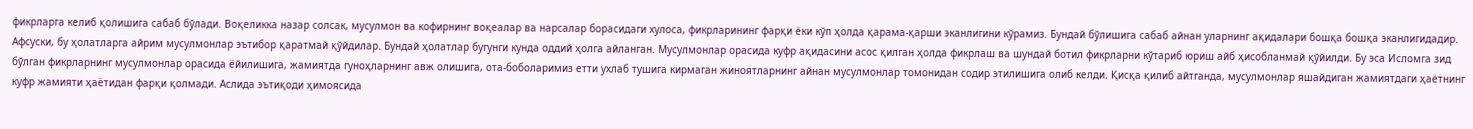фикрларга келиб қолишига сабаб бўлади. Воқеликка назар солсак, мусулмон ва кофирнинг воқеалар ва нарсалар борасидаги хулоса, фикрларининг фарқи ёки кўп ҳолда қарама-қарши эканлигини кўрамиз. Бундай бўлишига сабаб айнан уларнинг ақидалари бошқа бошқа эканлигидадир.
Афсуски, бу ҳолатларга айрим мусулмонлар эътибор қаратмай қўйдилар. Бундай ҳолатлар бугунги кунда оддий ҳолга айланган. Мусулмонлар орасида куфр ақидасини асос қилган ҳолда фикрлаш ва шундай ботил фикрларни кўтариб юриш айб ҳисобланмай қўйилди. Бу эса Исломга зид бўлган фикрларнинг мусулмонлар орасида ёйилишига, жамиятда гуноҳларнинг авж олишига, ота-боболаримиз етти ухлаб тушига кирмаган жиноятларнинг айнан мусулмонлар томонидан содир этилишига олиб келди. Қисқа қилиб айтганда, мусулмонлар яшайдиган жамиятдаги ҳаётнинг куфр жамияти ҳаётидан фарқи қолмади. Аслида эътиқоди ҳимоясида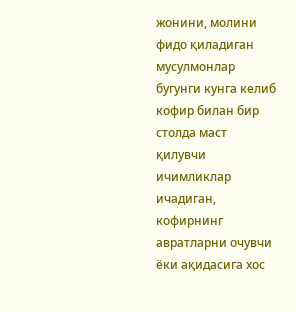жонини, молини фидо қиладиган мусулмонлар бугунги кунга келиб кофир билан бир столда маст қилувчи ичимликлар ичадиган, кофирнинг авратларни очувчи ёки ақидасига хос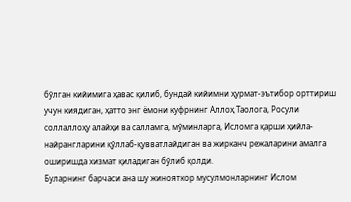бўлган кийимига ҳавас қилиб, бундай кийимни ҳурмат-эътибор орттириш учун киядиган, ҳатто энг ёмони куфрнинг Аллоҳ Таолога, Росули соллаллоҳу алайҳи ва салламга, мўминларга, Исломга қарши ҳийла-найрангларини қўллаб-қувватлайдиган ва жирканч режаларини амалга оширишда хизмат қиладиган бўлиб қолди.
Буларнинг барчаси ана шу жинояткор мусулмонларнинг Ислом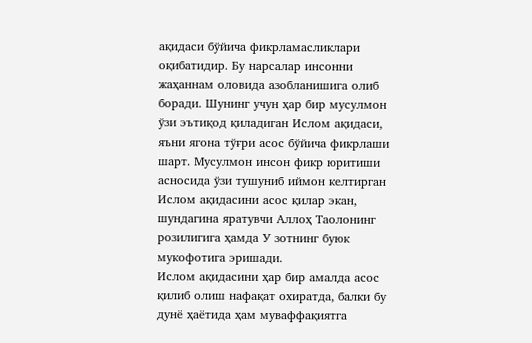ақидаси бўйича фикрламасликлари оқибатидир. Бу нарсалар инсонни жаҳаннам оловида азобланишига олиб боради. Шунинг учун ҳар бир мусулмон ўзи эътиқод қиладиган Ислом ақидаси, яъни ягона тўғри асос бўйича фикрлаши шарт. Мусулмон инсон фикр юритиши асносида ўзи тушуниб иймон келтирган Ислом ақидасини асос қилар экан, шундагина яратувчи Аллоҳ Таолонинг розилигига ҳамда У зотнинг буюк мукофотига эришади.
Ислом ақидасини ҳар бир амалда асос қилиб олиш нафақат охиратда, балки бу дунё ҳаётида ҳам муваффақиятга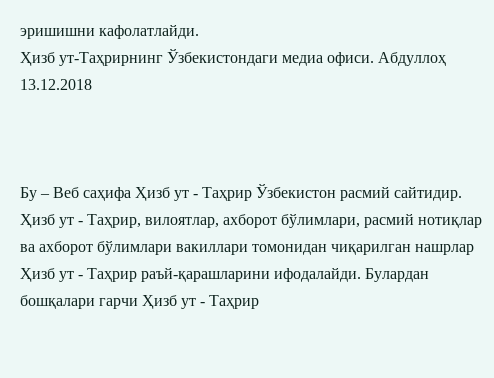эришишни кафолатлайди.
Ҳизб ут-Таҳрирнинг Ўзбекистондаги медиа офиси. Абдуллоҳ
13.12.2018



Бу – Веб саҳифа Ҳизб ут - Таҳрир Ўзбекистон расмий сайтидир. Ҳизб ут - Таҳрир, вилоятлар, ахборот бўлимлари, расмий нотиқлар ва ахборот бўлимлари вакиллари томонидан чиқарилган нашрлар Ҳизб ут - Таҳрир раъй-қарашларини ифодалайди. Булардан бошқалари гарчи Ҳизб ут - Таҳрир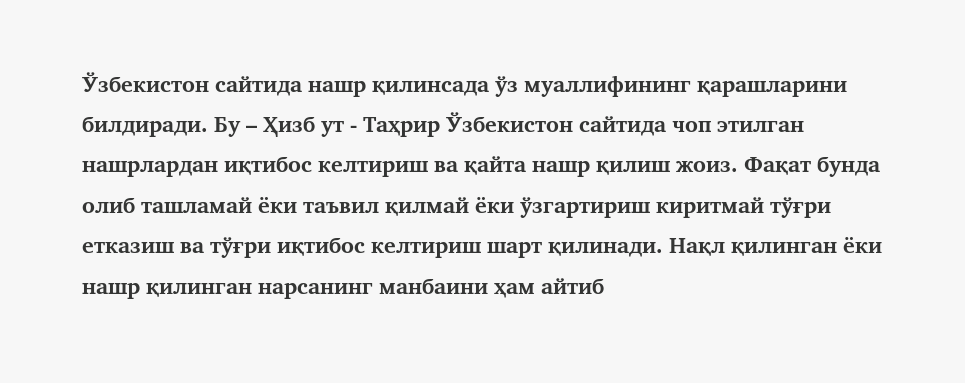Ўзбекистон сайтида нашр қилинсада ўз муаллифининг қарашларини билдиради. Бу – Ҳизб ут - Таҳрир Ўзбекистон сайтида чоп этилган нашрлардан иқтибос келтириш ва қайта нашр қилиш жоиз. Фақат бунда олиб ташламай ёки таъвил қилмай ёки ўзгартириш киритмай тўғри етказиш ва тўғри иқтибос келтириш шарт қилинади. Нақл қилинган ёки нашр қилинган нарсанинг манбаини ҳам айтиб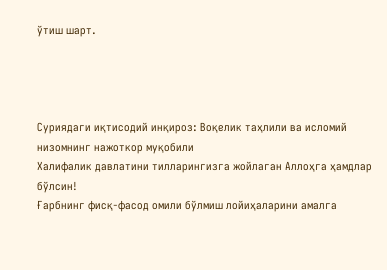ўтиш шарт.




Суриядаги иқтисодий инқироз: Воқелик таҳлили ва исломий низомнинг нажоткор муқобили
Халифалик давлатини тилларингизга жойлаган Аллоҳга ҳамдлар бўлсин!
Ғарбнинг фисқ-фасод омили бўлмиш лойиҳаларини амалга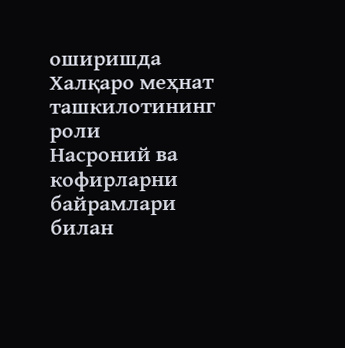оширишда Халқаро меҳнат ташкилотининг роли
Насроний ва кофирларни байрамлари билан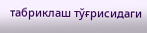табриклаш тўғрисидаги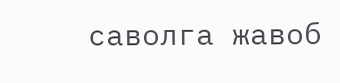саволга жавоб